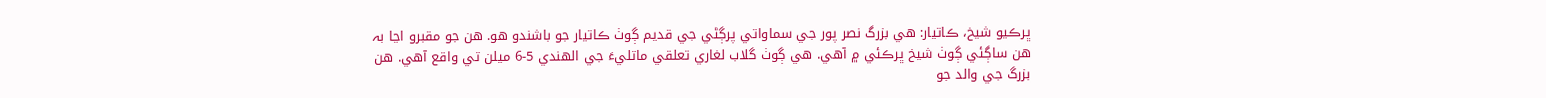ڀرڪيو شيخ، ڪاتيار: هي بزرگ نصر پور جي سماواتي پرڳڻي جي قديم ڳوٺ ڪاتيار جو باشندو هو. هن جو مقبرو اڃا بہ هن ساڳئي ڳوٺ شيخ ڀرڪئي ۾ آهي. هي ڳوٺ گلاب لغاري تعلقي ماتليءَ جي الهندي 5-6 ميلن تي واقع آهي. هن بزرگ جي والد جو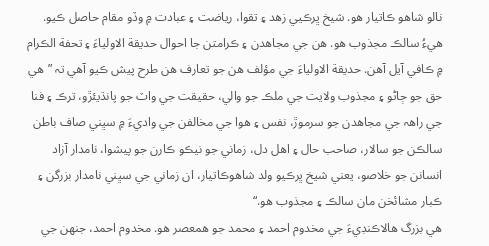نالو شاهو ڪاتيار هو. شيخ ڀرڪيي زهد ۽ تقوا، رياضت ۽ عبادت ۾ وڏو مقام حاصل ڪيو. هيءُ سالڪ مجذوب هو. هن جي مجاهدن ۽ ڪرامتن جا احوال حديقة الاولياءَ ۽ تحفة الڪرام ۾ ڪافي آيل آهن. حديقة الاولياءَ جي مؤلف هن جو تعارف هن طرح پيش ڪيو آهي تہ ”هي حق جو ڄاڻو ۽ مجذوب ولايت جي ملڪ جو والي، حقيقت جي واٽ جو پانڌيئڙو، ترڪ ۽ فنا جي راھہ جي مجاهدن جو سرموڙ، نفس ۽ هوا جي مخالفن جي واديءَ ۾ سڀني صاف باطن سالڪن جو سالار، صاحب حال ۽ اهل دل، زماني جو نيڪو ڪارن جو پيشوا، نامدار آزاد انسانن جو خلاصو، يعني شيخ ڀرڪيو ولد شاهوڪاتيار، ان زماني جي سڀني نامدار بزرگن ۽ ڪبار مشائخن مان سالڪ ۽ مجذوب هو.“
هي بزرگ هالاڪنڊيءَ جي مخدوم احمد ۽ محمد جو همعصر هو. مخدوم احمد، جنهن جي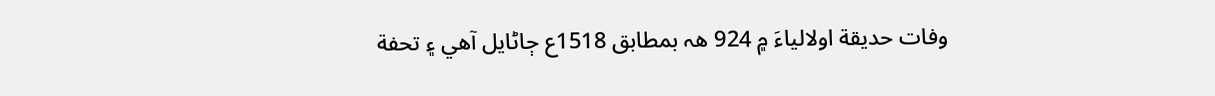وفات حديقة اولالياءَ ۾ 924 ھہ بمطابق 1518ع ڄاڻايل آهي ۽ تحفة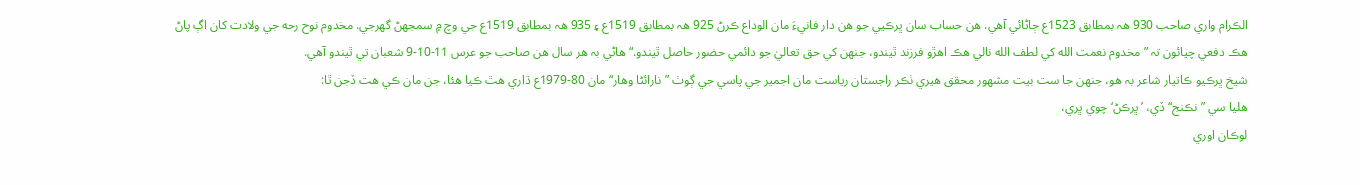الڪرام واري صاحب 930 ھہ بمطابق 1523ع ڄاڻائي آهي. هن حساب سان ڀرڪيي جو هن دار فانيءَ مان الوداع ڪرڻ 925 ھہ بمطابق 1519ع ۽ 935 ھہ بمطابق 1519ع جي وچ ۾ سمجهڻ گهرجي. مخدوم نوح رحه جي ولادت کان اڳ پاڻ هڪ دفعي چيائون تہ ”مخدوم نعمت الله کي لطف الله نالي هڪ اهڙو فرزند ٿيندو، جنهن کي حق تعاليٰ جو دائمي حضور حاصل ٿيندو.“ هاڻي بہ هر سال هن صاحب جو عرس 11-10-9 شعبان تي ٿيندو آهي.
شيخ ڀرڪيو ڪاتيار شاعر بہ هو، جنهن جا ست بيت مشھور محقق هيري ٺڪر راجستان رياست مان اجمير جي پاسي جي ڳوٺ ”نارائڻا وهار“ مان 80-1979ع ڌاري هٿ ڪيا هئا، جن مان ڪي هت ڏجن ٿا:
هليا سي ”نڪنج“ ڏي، ’ڀرڪڻ‘ چوي ڀري،
لوڪان اوري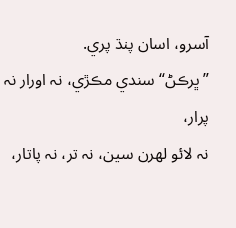آسرو، اسان پنڌ پري.
”ڀرڪڻ“ سندي مڪڙي، نہ اورار نہ پرار،
نہ لائو لهرن سين، نہ تر، نہ پاتار،